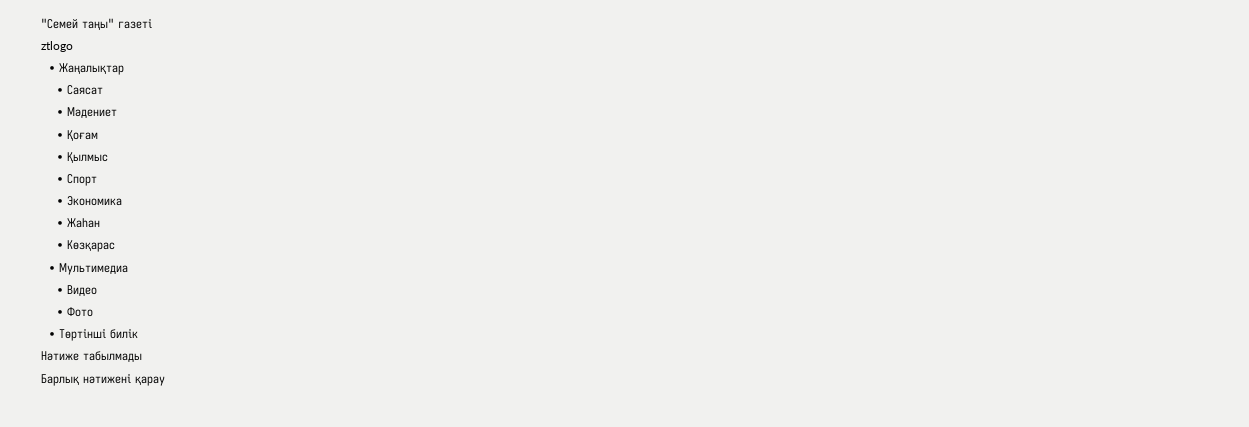"Семей таңы" газеті
ztlogo
  • Жаңалықтар
    • Саясат
    • Мәдениет
    • Қоғам
    • Қылмыс
    • Спорт
    • Экономика
    • Жаһан
    • Көзқарас
  • Мультимедиа
    • Видео
    • Фото
  • Төртінші билік
Нәтиже табылмады
Барлық нәтижені қарау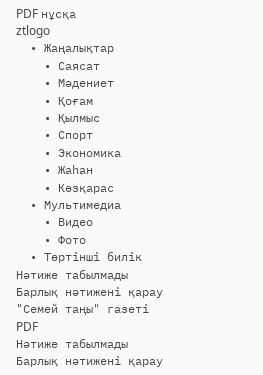PDF нұсқа
ztlogo
  • Жаңалықтар
    • Саясат
    • Мәдениет
    • Қоғам
    • Қылмыс
    • Спорт
    • Экономика
    • Жаһан
    • Көзқарас
  • Мультимедиа
    • Видео
    • Фото
  • Төртінші билік
Нәтиже табылмады
Барлық нәтижені қарау
"Семей таңы" газеті
PDF
Нәтиже табылмады
Барлық нәтижені қарау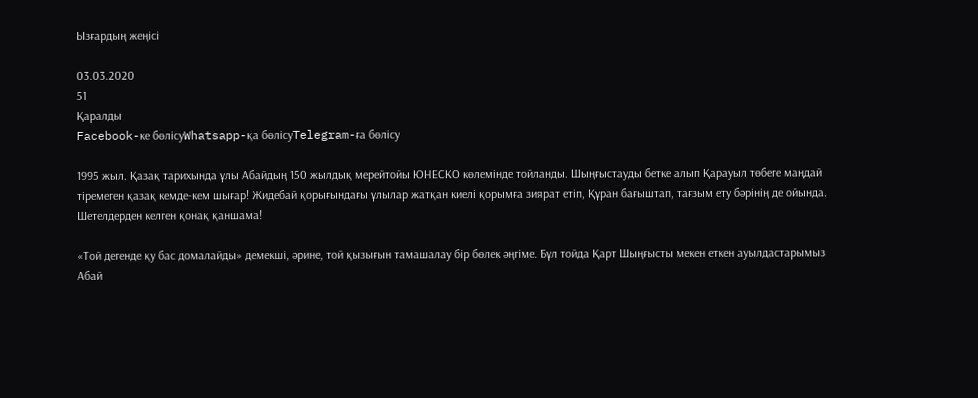Ызғардың жеңісі

03.03.2020
51
Қаралды
Facebook-ке бөлісуWhatsapp-қа бөлісуTelegram-ға бөлісу

1995 жыл. Қазақ тарихында ұлы Абайдың 150 жылдық мерейтойы ЮНЕСКО көлемінде тойланды. Шыңғыстауды бетке алып Қарауыл төбеге маңдай тіремеген қазақ кемде-кем шығар! Жидебай қорығындағы ұлылар жатқан киелі қорымға зиярат етіп, Құран бағыштап, тағзым ету бәрінің де ойында. Шетелдерден келген қонақ қаншама!

«Той дегенде қу бас домалайды» демекші, әрине, той қызығын тамашалау бір бөлек әңгіме. Бұл тойда Қарт Шыңғысты мекен еткен ауылдастарымыз Абай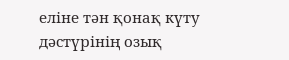еліне тән қонақ күту дәстүрінің озық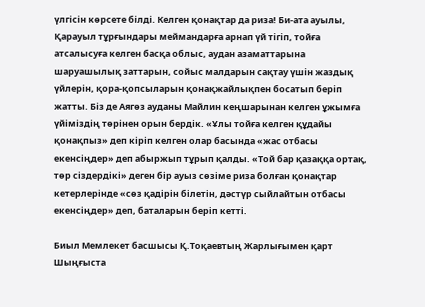үлгісін көрсете білді. Келген қонақтар да риза! Би-ата ауылы, Қарауыл тұрғындары меймандарға арнап үй тігіп, тойға атсалысуға келген басқа облыс, аудан азаматтарына шаруашылық заттарын, сойыс малдарын сақтау үшін жаздық үйлерін, қора-қопсыларын қонақжайлықпен босатып беріп жатты. Біз де Аягөз ауданы Майлин кеңшарынан келген ұжымға үйіміздің төрінен орын бердік. «Ұлы тойға келген құдайы қонақпыз» деп кіріп келген олар басында «жас отбасы екенсіңдер» деп абыржып тұрып қалды. «Той бар қазаққа ортақ, төр сіздердікі» деген бір ауыз сөзіме риза болған қонақтар кетерлерінде «сөз қадірін білетін, дәстүр сыйлайтын отбасы екенсіңдер» деп, баталарын беріп кетті.

Биыл Мемлекет басшысы Қ.Тоқаевтың Жарлығымен қарт Шыңғыста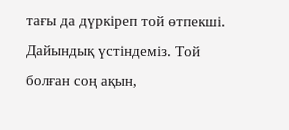тағы да дүркіреп той өтпекші. Дайындық үстіндеміз. Той болған соң ақын,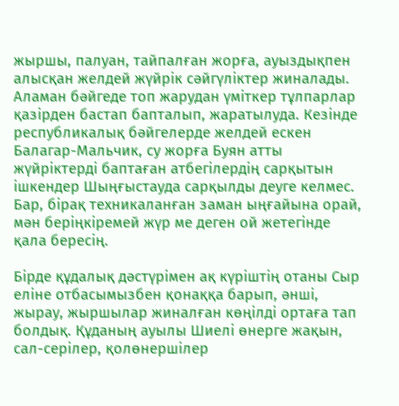жыршы, палуан, тайпалған жорға, ауыздықпен алысқан желдей жүйрік сәйгүліктер жиналады. Аламан бәйгеде топ жарудан үміткер тұлпарлар қазірден бастап бапталып, жаратылуда. Кезінде республикалық бәйгелерде желдей ескен Балагар-Мальчик, су жорға Буян атты жүйріктерді баптаған атбегілердің сарқытын ішкендер Шыңғыстауда сарқылды деуге келмес. Бар, бірақ техникаланған заман ыңғайына орай, мән беріңкіремей жүр ме деген ой жетегінде қала бересің.

Бірде құдалық дәстүрімен ақ күріштің отаны Сыр еліне отбасымызбен қонаққа барып, әнші, жырау, жыршылар жиналған көңілді ортаға тап болдық. Құданың ауылы Шиелі өнерге жақын, сал-серілер, қолөнершілер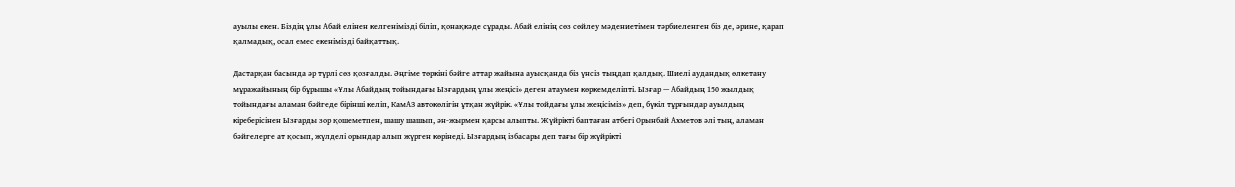ауылы екен. Біздің ұлы Абай елінен келгенімізді біліп, қонақкәде сұрады. Абай елінің сөз сөйлеу мәдениетімен тәрбиеленген біз де, әрине, қарап қалмадық, осал емес екенімізді байқаттық.

Дастарқан басында әр түрлі сөз қозғалды. Әңгіме төркіні бәйге аттар жайына ауысқанда біз үнсіз тыңдап қалдық. Шиелі аудандық өлкетану мұражайының бір бұрышы «Ұлы Абайдың тойындағы Ызғардың ұлы жеңісі» деген атаумен көркемделіпті. Ызғар — Абайдың 150 жылдық тойындағы аламан бәйгеде бірінші келіп, КамАЗ автокөлігін ұтқан жүйрік. «Ұлы тойдағы ұлы жеңісіміз» деп, бүкіл тұрғындар ауылдың кіреберісінен Ызғарды зор қошеметпен, шашу шашып, ән-жырмен қарсы алыпты. Жүйрікті баптаған атбегі Орынбай Ахметов әлі тың, аламан бәйгелерге ат қосып, жүлделі орындар алып жүрген көрінеді. Ызғардың ізбасары деп тағы бір жүйрікті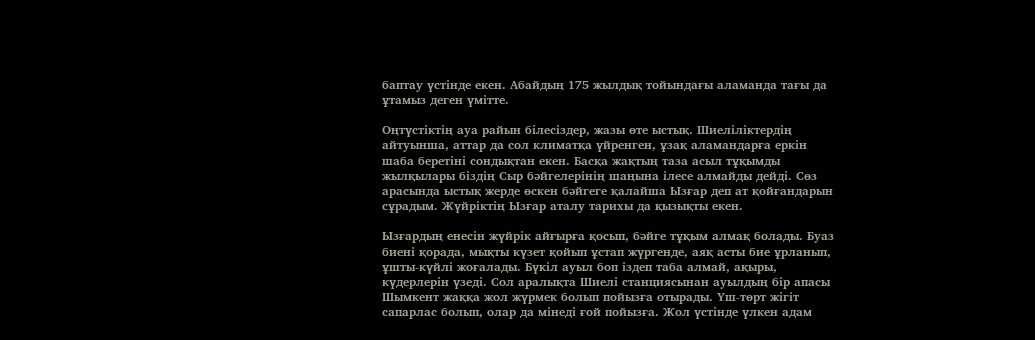баптау үстінде екен. Абайдың 175 жылдық тойындағы аламанда тағы да ұтамыз деген үмітте.

Оңтүстіктің ауа райын білесіздер, жазы өте ыстық. Шиеліліктердің айтуынша, аттар да сол климатқа үйренген, ұзақ аламандарға еркін шаба беретіні сондықтан екен. Басқа жақтың таза асыл тұқымды жылқылары біздің Сыр бәйгелерінің шаңына ілесе алмайды дейді. Сөз арасында ыстық жерде өскен бәйгеге қалайша Ызғар деп ат қойғандарын сұрадым. Жүйріктің Ызғар аталу тарихы да қызықты екен.

Ызғардың енесін жүйрік айғырға қосып, бәйге тұқым алмақ болады. Буаз биені қорада, мықты күзет қойып ұстап жүргенде, аяқ асты бие ұрланып, ұшты-күйлі жоғалады. Бүкіл ауыл боп іздеп таба алмай, ақыры, күдерлерін үзеді. Сол аралықта Шиелі станциясынан ауылдың бір апасы Шымкент жаққа жол жүрмек болып пойызға отырады. Үш-төрт жігіт сапарлас болып, олар да мінеді ғой пойызға. Жол үстінде үлкен адам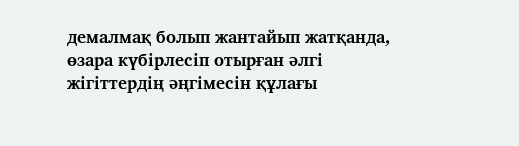демалмақ болып жантайып жатқанда, өзара күбірлесіп отырған әлгі жігіттердің әңгімесін құлағы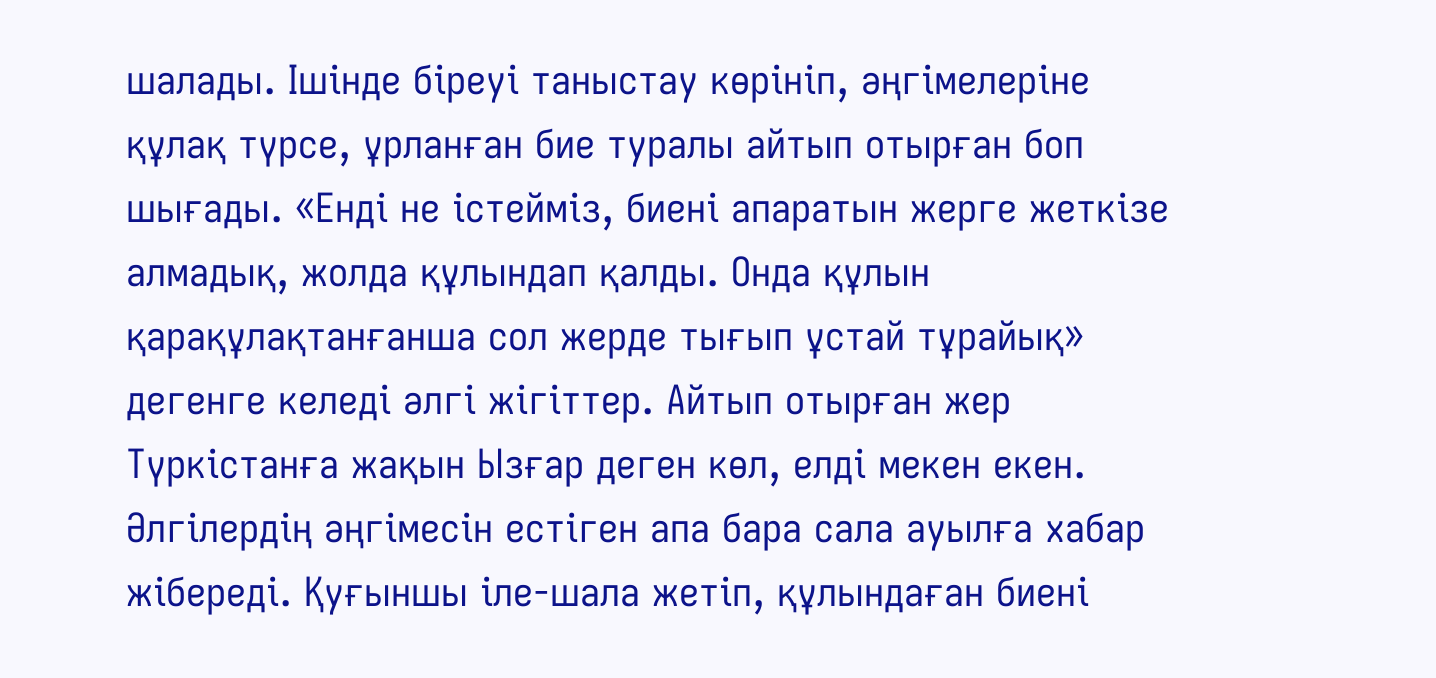шалады. Ішінде біреуі таныстау көрініп, әңгімелеріне құлақ түрсе, ұрланған бие туралы айтып отырған боп шығады. «Енді не істейміз, биені апаратын жерге жеткізе алмадық, жолда құлындап қалды. Онда құлын қарақұлақтанғанша сол жерде тығып ұстай тұрайық» дегенге келеді әлгі жігіттер. Айтып отырған жер Түркістанға жақын Ызғар деген көл, елді мекен екен. Әлгілердің әңгімесін естіген апа бара сала ауылға хабар жібереді. Қуғыншы іле-шала жетіп, құлындаған биені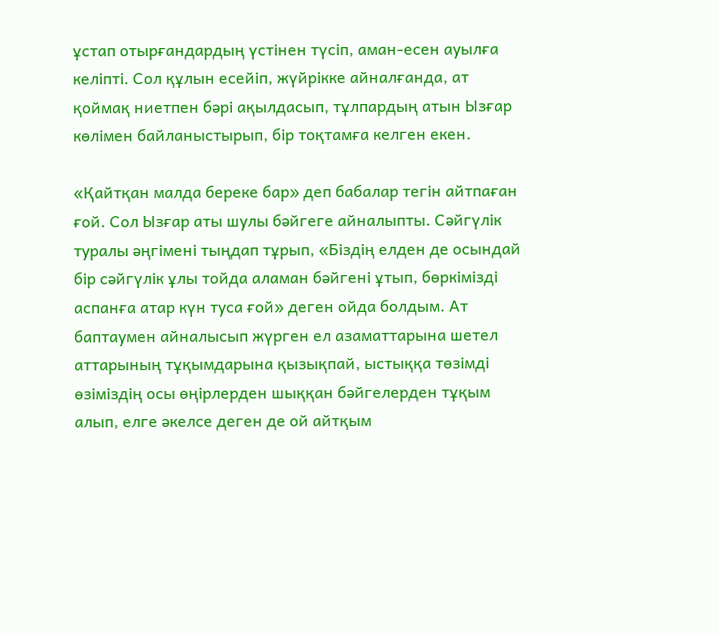ұстап отырғандардың үстінен түсіп, аман-есен ауылға келіпті. Сол құлын есейіп, жүйрікке айналғанда, ат қоймақ ниетпен бәрі ақылдасып, тұлпардың атын Ызғар көлімен байланыстырып, бір тоқтамға келген екен.

«Қайтқан малда береке бар» деп бабалар тегін айтпаған ғой. Сол Ызғар аты шулы бәйгеге айналыпты. Сәйгүлік туралы әңгімені тыңдап тұрып, «Біздің елден де осындай бір сәйгүлік ұлы тойда аламан бәйгені ұтып, бөркімізді аспанға атар күн туса ғой» деген ойда болдым. Ат баптаумен айналысып жүрген ел азаматтарына шетел аттарының тұқымдарына қызықпай, ыстыққа төзімді өзіміздің осы өңірлерден шыққан бәйгелерден тұқым алып, елге әкелсе деген де ой айтқым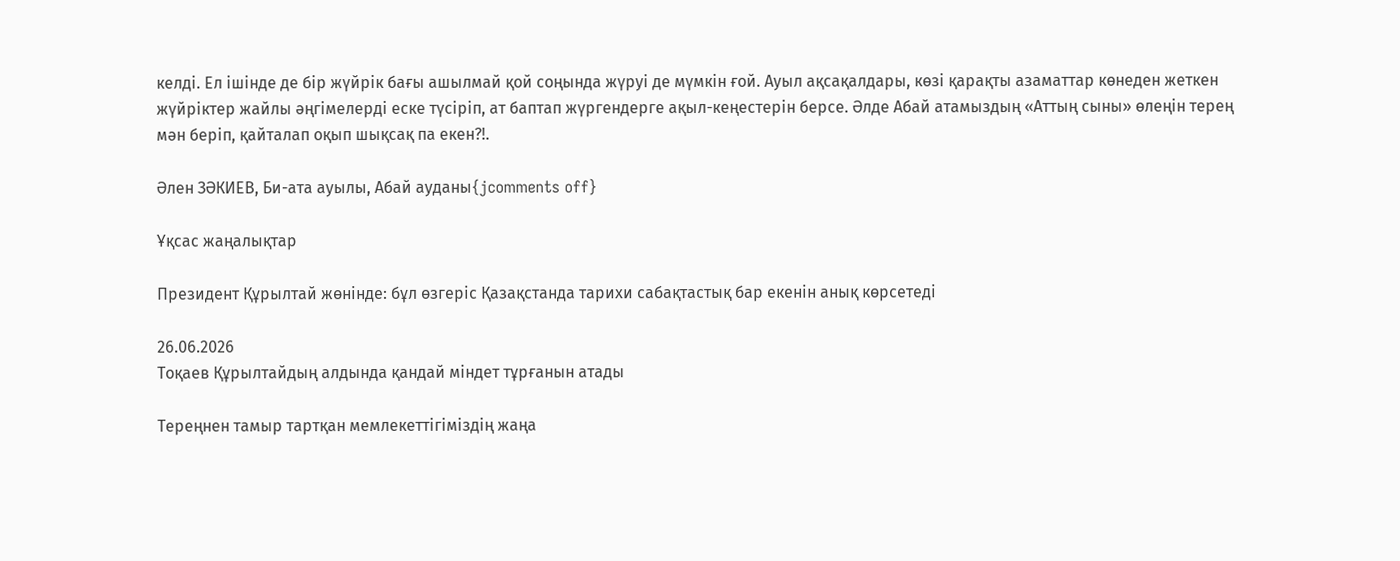келді. Ел ішінде де бір жүйрік бағы ашылмай қой соңында жүруі де мүмкін ғой. Ауыл ақсақалдары, көзі қарақты азаматтар көнеден жеткен жүйріктер жайлы әңгімелерді еске түсіріп, ат баптап жүргендерге ақыл-кеңестерін берсе. Әлде Абай атамыздың «Аттың сыны» өлеңін терең мән беріп, қайталап оқып шықсақ па екен?!.

Әлен ЗӘКИЕВ, Би-ата ауылы, Абай ауданы{jcomments off}

Ұқсас жаңалықтар

Президент Құрылтай жөнінде: бұл өзгеріс Қазақстанда тарихи сабақтастық бар екенін анық көрсетеді

26.06.2026
Тоқаев Құрылтайдың алдында қандай міндет тұрғанын атады

Тереңнен тамыр тартқан мемлекеттігіміздің жаңа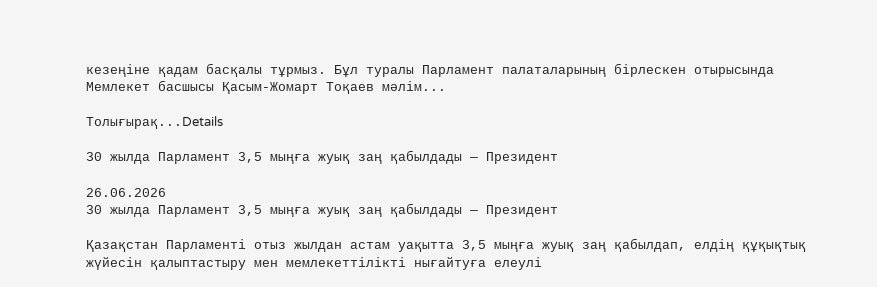кезеңіне қадам басқалы тұрмыз. Бұл туралы Парламент палаталарының бірлескен отырысында Мемлекет басшысы Қасым-Жомарт Тоқаев мәлім...

Толығырақ...Details

30 жылда Парламент 3,5 мыңға жуық заң қабылдады — Президент

26.06.2026
30 жылда Парламент 3,5 мыңға жуық заң қабылдады — Президент

Қазақстан Парламенті отыз жылдан астам уақытта 3,5 мыңға жуық заң қабылдап, елдің құқықтық жүйесін қалыптастыру мен мемлекеттілікті нығайтуға елеулі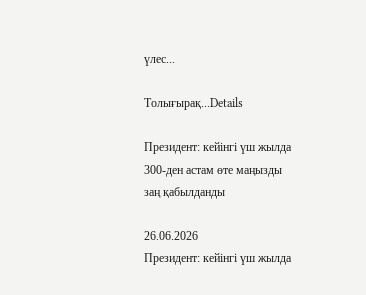үлес...

Толығырақ...Details

Президент: кейінгі үш жылда 300-ден астам өте маңызды заң қабылданды

26.06.2026
Президент: кейінгі үш жылда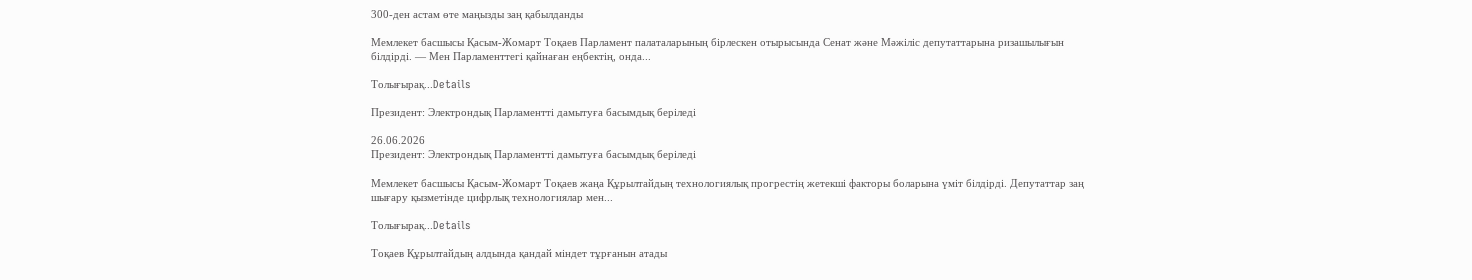300-ден астам өте маңызды заң қабылданды

Мемлекет басшысы Қасым-Жомарт Тоқаев Парламент палаталарының бірлескен отырысында Сенат және Мәжіліс депутаттарына ризашылығын білдірді. — Мен Парламенттегі қайнаған еңбектің, онда...

Толығырақ...Details

Президент: Электрондық Парламентті дамытуға басымдық беріледі

26.06.2026
Президент: Электрондық Парламентті дамытуға басымдық беріледі

Мемлекет басшысы Қасым-Жомарт Тоқаев жаңа Құрылтайдың технологиялық прогрестің жетекші факторы боларына үміт білдірді. Депутаттар заң шығару қызметінде цифрлық технологиялар мен...

Толығырақ...Details

Тоқаев Құрылтайдың алдында қандай міндет тұрғанын атады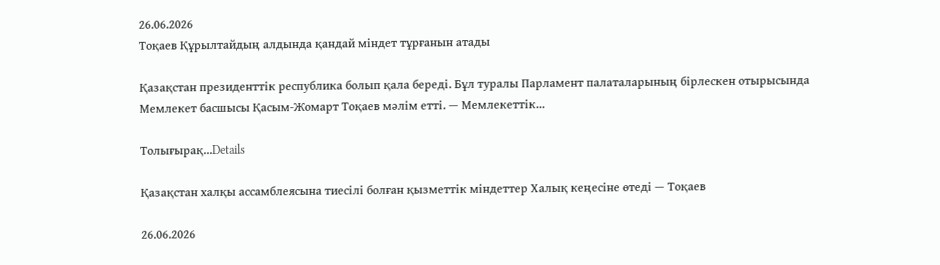26.06.2026
Тоқаев Құрылтайдың алдында қандай міндет тұрғанын атады

Қазақстан президенттік республика болып қала береді. Бұл туралы Парламент палаталарының бірлескен отырысында Мемлекет басшысы Қасым-Жомарт Тоқаев мәлім етті. — Мемлекеттік...

Толығырақ...Details

Қазақстан халқы ассамблеясына тиесілі болған қызметтік міндеттер Халық кеңесіне өтеді — Тоқаев

26.06.2026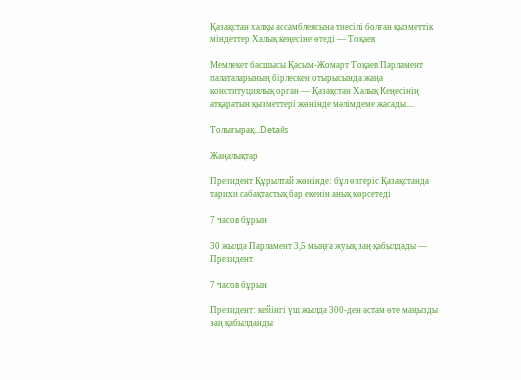Қазақстан халқы ассамблеясына тиесілі болған қызметтік міндеттер Халық кеңесіне өтеді — Тоқаев

Мемлекет басшысы Қасым-Жомарт Тоқаев Парламент палаталарының бірлескен отырысында жаңа конституциялық орган — Қазақстан Халық Кеңесінің атқаратын қызметтері жөнінде мәлімдеме жасады....

Толығырақ...Details

Жаңалықтар

Президент Құрылтай жөнінде: бұл өзгеріс Қазақстанда тарихи сабақтастық бар екенін анық көрсетеді

7 часов бұрын

30 жылда Парламент 3,5 мыңға жуық заң қабылдады — Президент

7 часов бұрын

Президент: кейінгі үш жылда 300-ден астам өте маңызды заң қабылданды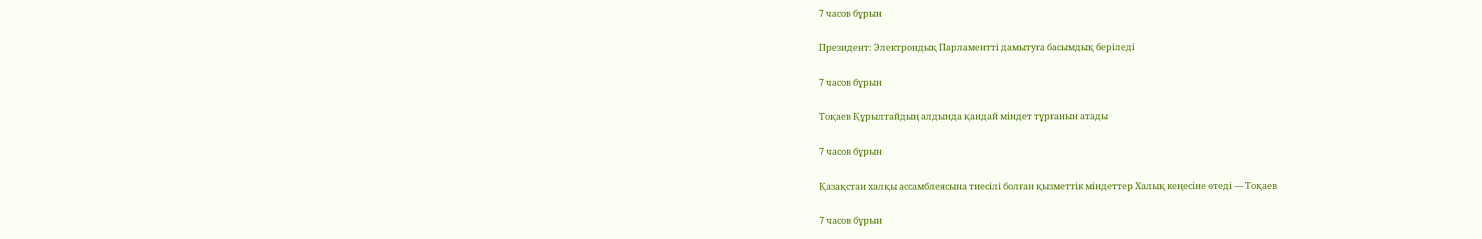7 часов бұрын

Президент: Электрондық Парламентті дамытуға басымдық беріледі

7 часов бұрын

Тоқаев Құрылтайдың алдында қандай міндет тұрғанын атады

7 часов бұрын

Қазақстан халқы ассамблеясына тиесілі болған қызметтік міндеттер Халық кеңесіне өтеді — Тоқаев

7 часов бұрын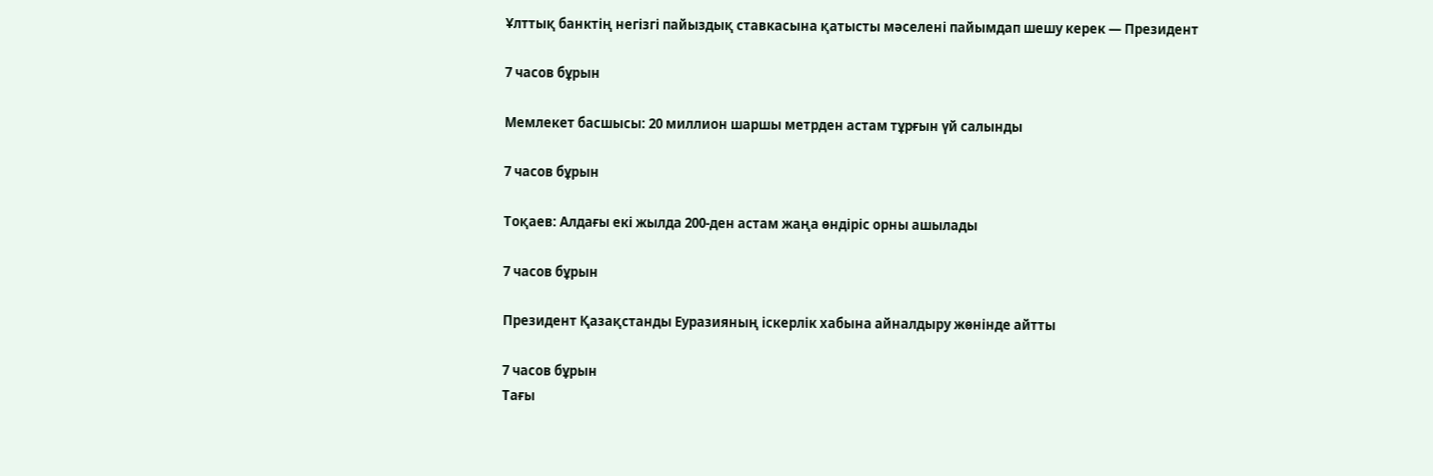Ұлттық банктің негізгі пайыздық ставкасына қатысты мәселені пайымдап шешу керек — Президент

7 часов бұрын

Мемлекет басшысы: 20 миллион шаршы метрден астам тұрғын үй салынды

7 часов бұрын

Тоқаев: Алдағы екі жылда 200-ден астам жаңа өндіріс орны ашылады

7 часов бұрын

Президент Қазақстанды Еуразияның іскерлік хабына айналдыру жөнінде айтты

7 часов бұрын
Тағы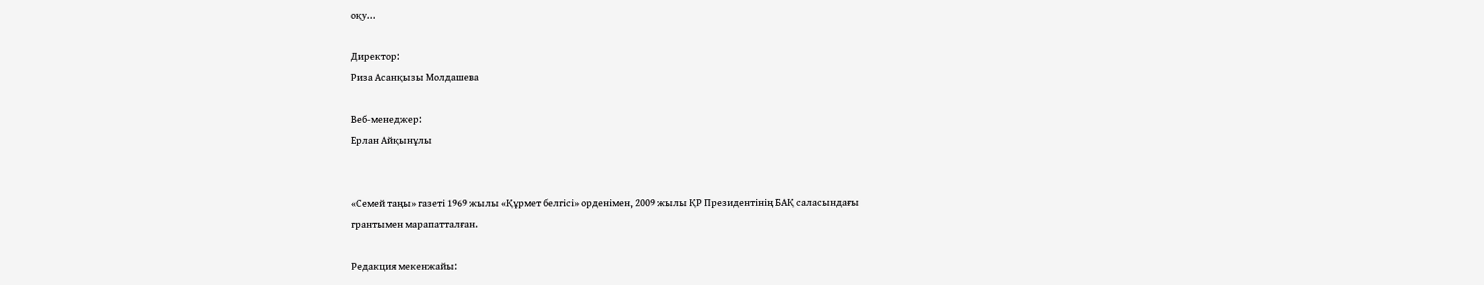оқу...

Директор:
Риза Асанқызы Молдашева

Веб-менеджер:
Ерлан Айқынұлы


«Семей таңы» газеті 1969 жылы «Құрмет белгісі» орденімен, 2009 жылы ҚР Президентінің БАҚ саласындағы
грантымен марапатталған.

Редакция мекенжайы: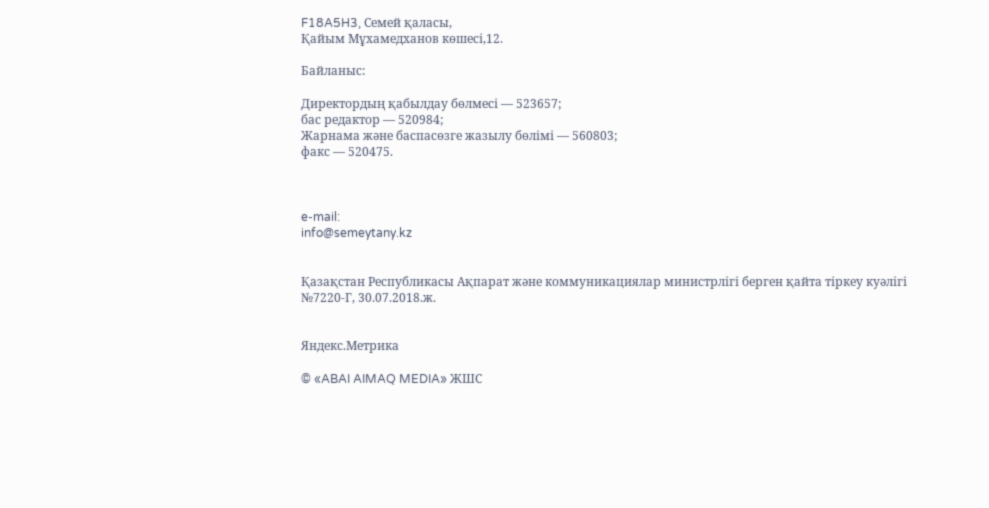F18A5H3, Семей қаласы,
Қайым Мұхамедханов көшесі,12.

Байланыс:

Директордың қабылдау бөлмесі — 523657;
бас редактор — 520984;
Жарнама және баспасөзге жазылу бөлімі — 560803;
факс — 520475.



e-mail:
info@semeytany.kz


Қазақстан Республикасы Ақпарат және коммуникациялар министрлігі берген қайта тіркеу куәлігі
№7220-Г, 30.07.2018.ж.


Яндекс.Метрика

© «ABAI AIMAQ MEDIA» ЖШС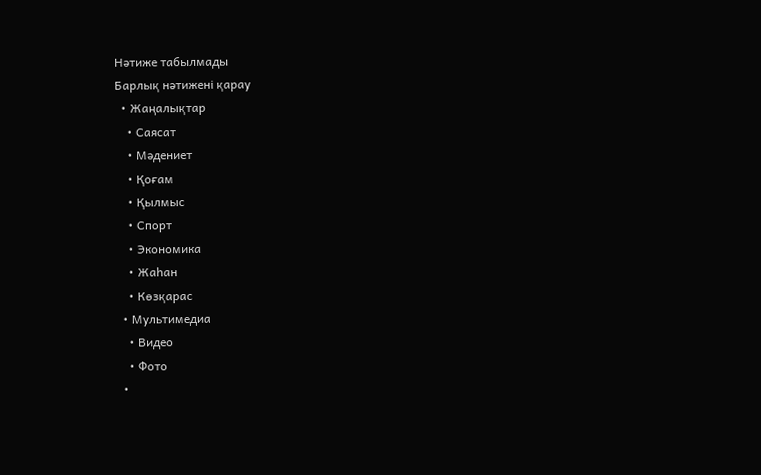Нәтиже табылмады
Барлық нәтижені қарау
  • Жаңалықтар
    • Саясат
    • Мәдениет
    • Қоғам
    • Қылмыс
    • Спорт
    • Экономика
    • Жаһан
    • Көзқарас
  • Мультимедиа
    • Видео
    • Фото
  •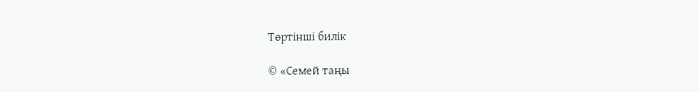Төртінші билік

© «Семей таңы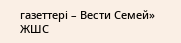газеттері – Вести Семей» ЖШС